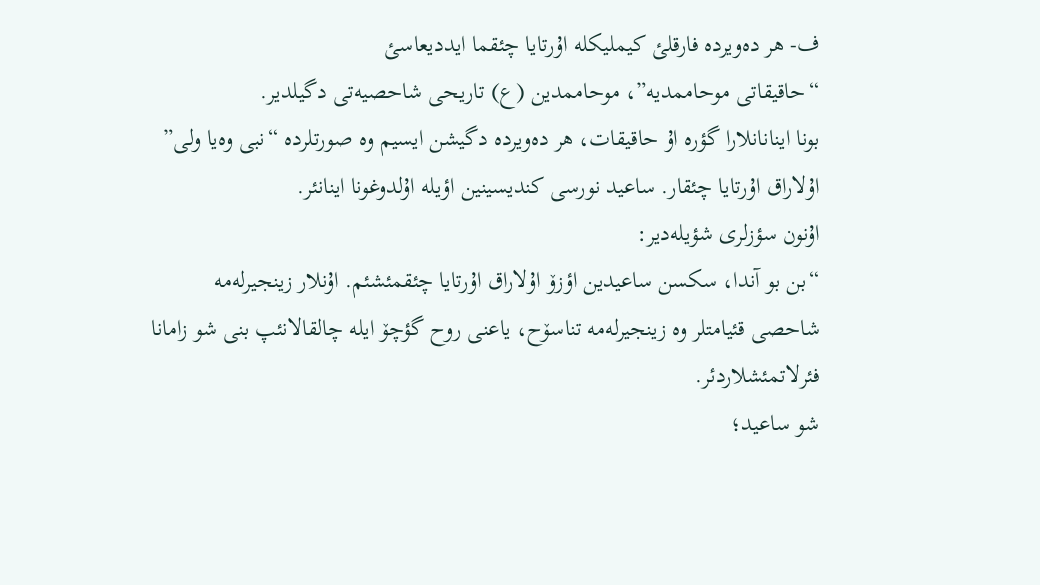ف- هر دەویردە فارقلئ کیملیکلە اۇرتایا چئقما ایددیعاسئ
“حاقیقاتی موحاممدیە”، موحاممدین (ع) تاریحی شاحصیەتی دگیلدیر.
بونا اینانانلارا گؤرە اۇ حاقیقات، هر دەویردە دگیشن ایسیم وە صورتلردە “نبی وەیا ولی” اۇلاراق اۇرتایا چئقار. ساعید نورسی کندیسینین اؤیلە اۇلدوغونا اینانئر.
اۇنون سؤزلری شؤیلەدیر:
“بن بو آندا، سکسن ساعیدین اؤزۆ اۇلاراق اۇرتایا چئقمئشئم. اۇنلار زینجیرلەمە شاحصی قئیامتلر وە زینجیرلەمە تناسۆح، یاعنی روح گؤچۆ ایلە چالقالانئپ بنی شو زامانا فئرلاتمئشلاردئر.
شو ساعید؛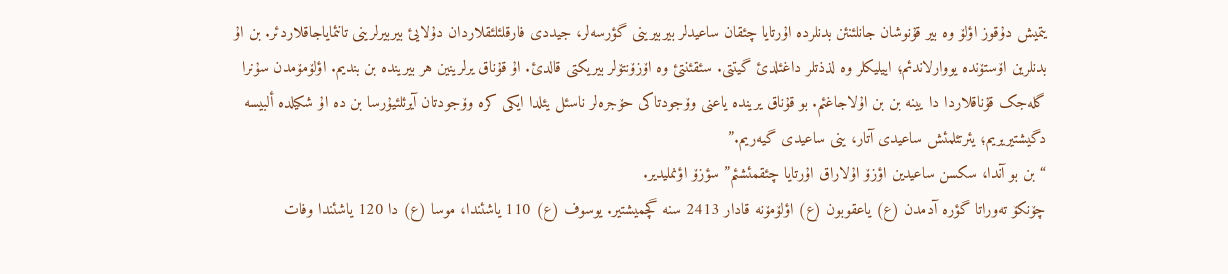یتمیش دۇقوز اؤلۆ وە بیر قۇنوشان جانلئنئن بدنلردە اۇرتایا چئقان ساعیدلر بیربیرینی گؤرسەلر، جیددی فارقلئلئقلاردان دۇلایئ بیربیرلرینی تانئمایاجاقلاردئر. بن اۇ بدنلرین اۆستۆندە یووارلاندئم؛ اییلیکلر وە لذذتلر داغئلدئ گیتتی. سئقئنتئ وە اۆزۆنتۆلر بیریکتی قالدئ. اۇ قۇناق یرلرینین هر بیریندە بن بندیم. اؤلۆمۆمدن سۇنرا گلەجک قۇناقلاردا دا یینە بن بن اۇلاجاغئم. بو قۇناق یریندە یاعنی وۆجودتاکی حۆجرەلر ناسئل یئلدا ایکی کرە وۆجودتان آیرئلئیۇرسا بن دە اۇ شکیلدە ألبیسە دگیشتیریریم؛ یئرتئلمئش ساعیدی آتار، ینی ساعیدی گیەریم.”
“بن بو آندا، سکسن ساعیدین اؤزۆ اۇلاراق اۇرتایا چئقمئشئم” سؤزۆ اؤنملیدیر.
چۆنکۆ تەوراتا گؤرە آدمدن (ع) یاعقوبون (ع) اؤلۆمۆنە قادار 2413 سنە گچمیشتیر. یوسوف (ع) 110 یاشئندا، موسا (ع) دا 120 یاشئندا وفات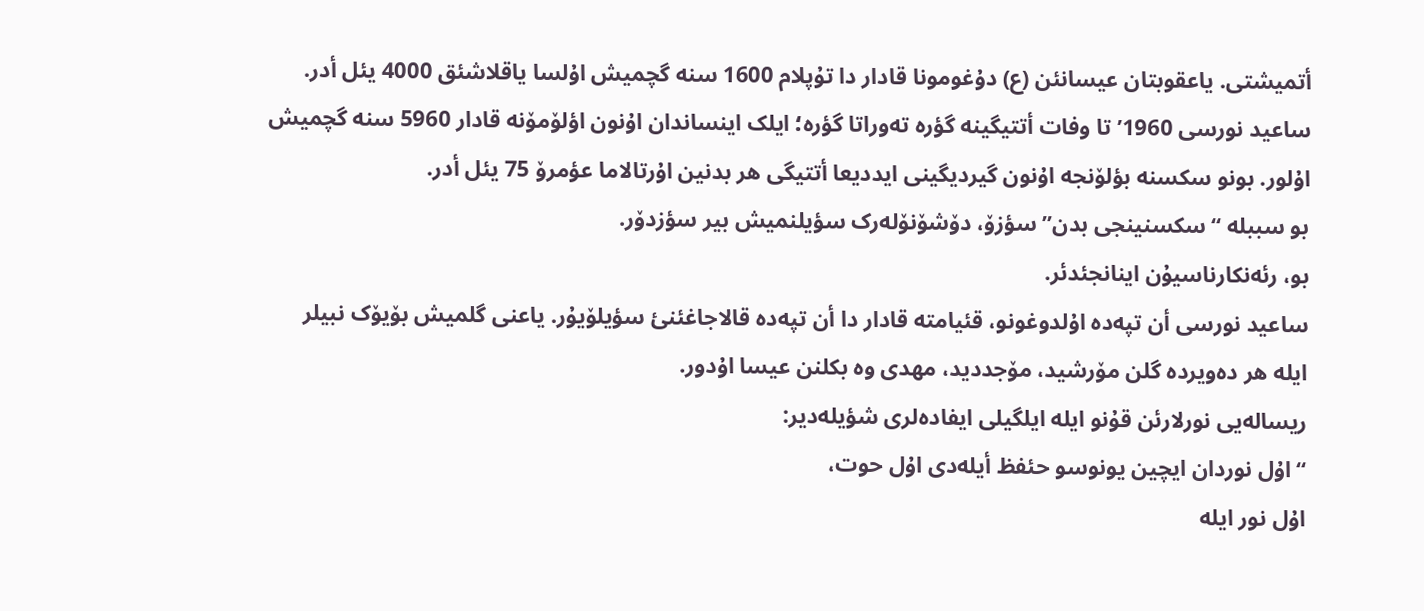أتمیشتی. یاعقوبتان عیسانئن (ع) دۇغومونا قادار دا تۇپلام 1600 سنە گچمیش اۇلسا یاقلاشئق 4000 یئل أدر. ساعید نورسی 1960’تا وفات أتتیگینە گؤرە تەوراتا گؤرە؛ ایلک اینساندان اۇنون اؤلۆمۆنە قادار 5960 سنە گچمیش اۇلور. بونو سکسنە بؤلۆنجە اۇنون گیردیگینی ایددیعا أتتیگی هر بدنین اۇرتالاما عؤمرۆ 75 یئل أدر.
بو سببلە “سکسنینجی بدن” سؤزۆ، دۆشۆنۆلەرک سؤیلنمیش بیر سؤزدۆر.
بو، رئەنکارناسیۇن اینانجئدئر.
ساعید نورسی أن تپەدە اۇلدوغونو، قئیامتە قادار دا أن تپەدە قالاجاغئنئ سؤیلۆیۇر. یاعنی گلمیش بۆیۆک نبیلر ایلە هر دەویردە گلن مۆرشید، مۆجددید، مهدی وە بکلنن عیسا اۇدور.
ریسالەیی نورلارئن قۇنو ایلە ایلگیلی ایفادەلری شؤیلەدیر:
“اۇل نوردان ایچین یونوسو حئفظ أیلەدی اۇل حوت،
اۇل نور ایلە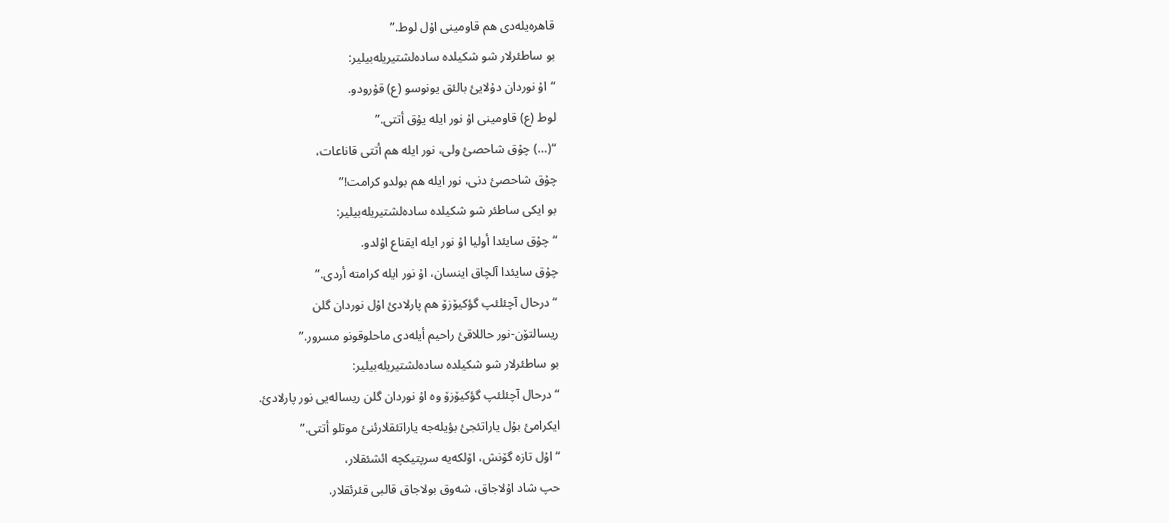قاهرەیلەدی هم قاومینی اۇل لوط.”
بو ساطئرلار شو شکیلدە سادەلشتیریلەبیلیر:
“اۇ نوردان دۇلایئ بالئق یونوسو (ع) قۇرودو.
لوط (ع) قاومینی اۇ نور ایلە یۇق أتتی.”
“(…) چۇق شاحصئ ولی، نور ایلە هم أتتی قاناعات،
چۇق شاحصئ دنی، نور ایلە هم بولدو کرامت!”
بو ایکی ساطئر شو شکیلدە سادەلشتیریلەبیلیر:
“چۇق سایئدا أولیا اۇ نور ایلە ایقناع اۇلدو.
چۇق سایئدا آلچاق اینسان، اۇ نور ایلە کرامتە أردی.”
“درحال آچئلئپ گؤکیۆزۆ هم پارلادئ اۇل نوردان گلن
ریسالتۆن-نور حاللاقئ راحیم أیلەدی ماحلوقونو مسرور.”
بو ساطئرلار شو شکیلدە سادەلشتیریلەبیلیر:
“درحال آچئلئپ گؤکیۆزۆ وە اۇ نوردان گلن ریسالەیی نور پارلادئ.
ایکرامئ بۇل یاراتئجئ بؤیلەجە یاراتئقلارئنئ موتلو أتتی.”
“اۇل تازە گۆنش، اۆلکەیە سرپتیکچە ائشئقلار،
حپ شاد اۇلاجاق، شەوق بولاجاق قالبی قئرئقلار.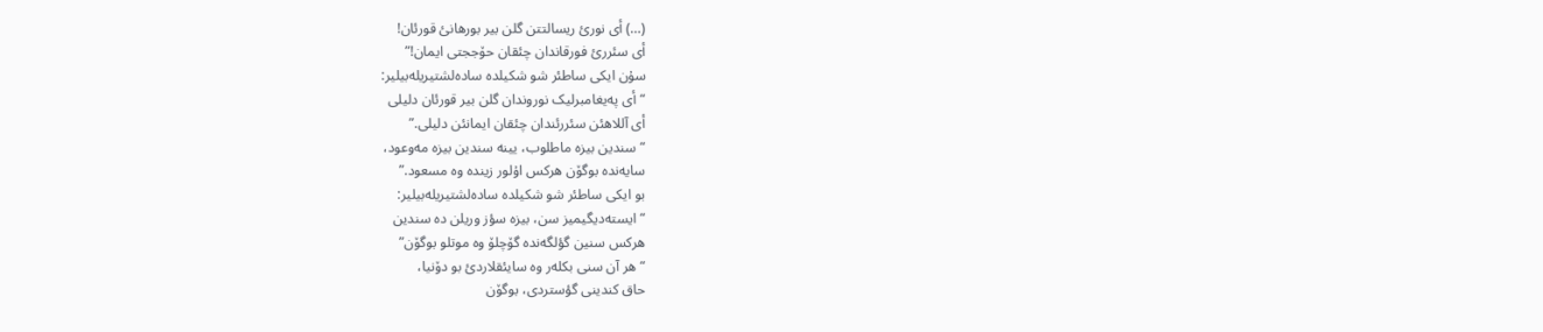(…) أی نورئ ریسالتتن گلن بیر بورهانئ قورئان!
أی سئررئ فورقاندان چئقان حۆججتی ایمان!”
سۇن ایکی ساطئر شو شکیلدە سادەلشتیریلەبیلیر:
“أی پەیغامبرلیک نوروندان گلن بیر قورئان دلیلی
أی آللاهئن سئررئندان چئقان ایمانئن دلیلی.”
“سندین بیزە ماطلوب، یینە سندین بیزە مەوعود،
سایەندە بوگۆن هرکس اۇلور زیندە وە مسعود.”
بو ایکی ساطئر شو شکیلدە سادەلشتیریلەبیلیر:
“ایستەدیگیمیز سن، بیزە سؤز وریلن دە سندین
هرکس سنین گؤلگەندە گۆچلۆ وە موتلو بوگۆن”
“هر آن سنی بکلەر وە سایئقلاردئ بو دۆنیا،
حاق کندینی گؤستردی، بوگۆن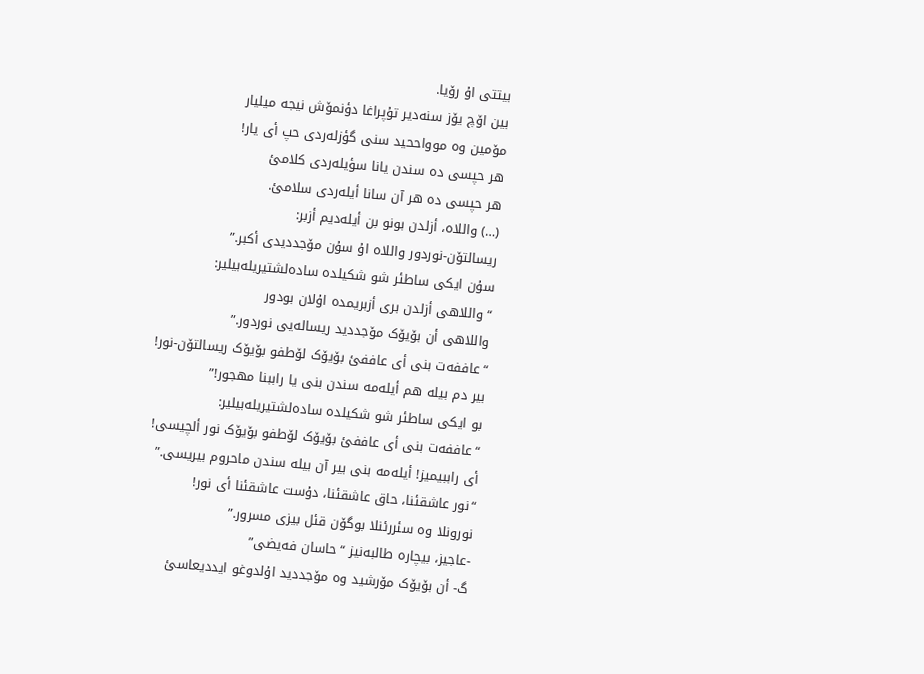بیتتی اۇ رۆیا.
بین اۆچ یۆز سنەدیر تۇپراغا دؤنمۆش نیجە میلیار
مۆمین وە موواححید سنی گؤزلەردی حپ أی یار!
هر حپسی دە سندن یانا سؤیلەردی کلامئ
هر حپسی دە هر آن سانا أیلەردی سلامئ.
(…) واللاە، أزلدن بونو بن أیلەدیم أزبر:
ریسالتۆن-نوردور واللاە اۇ سۇن مۆجددیدی أکبر.”
سۇن ایکی ساطئر شو شکیلدە سادەلشتیریلەبیلیر:
“واللاهی أزلدن بری أزبریمدە اۇلان بودور
واللاهی أن بۆیۆک مۆجددید ریسالەیی نوردور.”
“عاففەت بنی أی عاففئ بۆیۆک لۆطفو بۆیۆک ریسالتۆن-نور!
بیر دم بیلە هم أیلەمە سندن بنی یا راببنا مهجور!”
بو ایکی ساطئر شو شکیلدە سادەلشتیریلەبیلیر:
“عاففەت بنی أی عاففئ بۆیۆک لۆطفو بۆیۆک نور ألچیسی!
أی راببیمیز! أیلەمە بنی بیر آن بیلە سندن ماحروم بیریسی.”
“نور عاشقئنا، حاق عاشقئنا، دۇست عاشقئنا أی نور!
نورونلا وە سئررئنلا بوگۆن قئل بیزی مسرور.”
-عاجیز، بیچارە طالبەنیز “حاسان فەیضی”
گ- أن بۆیۆک مۆرشید وە مۆجددید اۇلدوغو ایددیعاسئ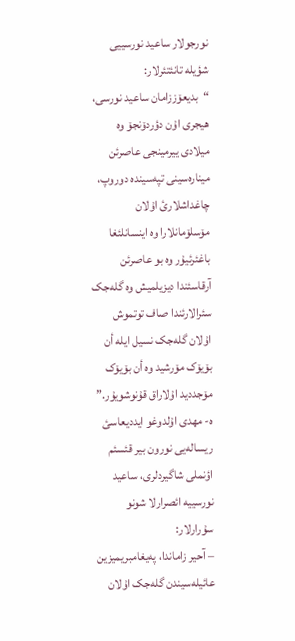نورجولار ساعید نورسییی شؤیلە تانئتئرلار:
“بدیعۆززامان ساعید نورسی، هیجری اۇن دؤردۆنجۆ وە میلادی ییرمینجی عاصرئن مینارەسینی تپەسیندە دوروپ، چاغداشلارئ اۇلان مۆسلۆمانلارا وە اینسانلئغا باغئرئیۇر وە بو عاصرئن آرقاسئندا دیزیلمیش وە گلەجک سئرالارئندا صاف توتموش اۇلان گلەجک نسیل ایلە أن بۆیۆک مۆرشید وە أن بۆیۆک مۆجددید اۇلاراق قۇنوشویۇر.”
ه- مهدی اۇلدوغو ایددیعاسئ
ریسالەیی نورون بیر قئسئم اؤنملی شاگیردلری، ساعید نورسییە ائصرارلا شونو سۇرارلار:
– آحیر زاماندا، پەیغامبریمیزین عائیلەسیندن گلەجک اۇلان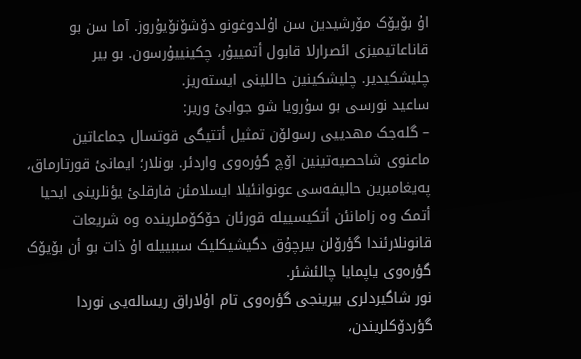اۇ بۆیۆک مۆرشیدین سن اۇلدوغونو دۆشۆنۆیۇروز. آما سن بو قاناعاتیمیزی ائصرارلا قابول أتمییۇر، چکینییۇرسون. بو بیر چلیشکیدیر. چلیشکینین حاللینی ایستەریز.
ساعید نورسی بو سۇرویا شو جوابئ وریر:
– گلەجک مهدییی رسولۆن تمثیل أتتیگی قوتسال جماعاتین ماعنوی شاحصیەتینین اۆچ گؤرەوی واردئر. بونلار؛ ایمانئ قورتارماق، پەیغامبرین حالیفەسی عونوانئیلا ایسلامئن فارقلئ یؤنلرینی ایحیا أتمک وە زامانئن أتکیسییلە قورئان حۆکۆملریندە وە شریعات قانونلارئندا گؤرۆلن بیرچۇق دگیشیکلیک سببییلە اۇ ذات بو أن بۆیۆک گؤرەوی یاپمایا چالئشئر.
نور شاگیردلری بیرینجی گؤرەوی تام اۇلاراق ریسالەیی نوردا گؤردۆکلریندن،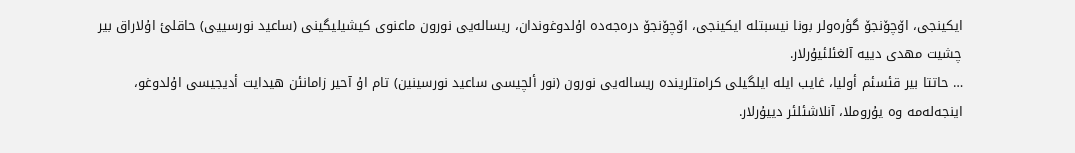ایکینجی، اۆچۆنجۆ گؤرەولر بونا نیسبتلە ایکینجی، اۆچۆنجۆ درەجەدە اۇلدوغوندان، ریسالەیی نورون ماعنوی کیشیلیگینی (ساعید نورسییی) حاقلئ اۇلاراق بیر چشیت مهدی دییە آلغئلئیۇرلار.
… حاتتا بیر قئسئم أولیا، غایب ایلە ایلگیلی کرامتلریندە ریسالەیی نورون (نور ألچیسی ساعید نورسینین) تام اۇ آحیر زامانئن هیدایت أدیجیسی اۇلدوغو، اینجەلەمە وە یۇروملا، آنلاشئلئر دییۇرلار.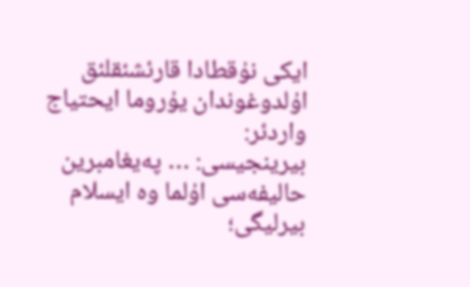ایکی نۇقطادا قارئشئقلئق اۇلدوغوندان یۇروما ایحتیاج واردئر:
بیرینجیسی: … پەیغامبرین حالیفەسی اۇلما وە ایسلام بیرلیگی؛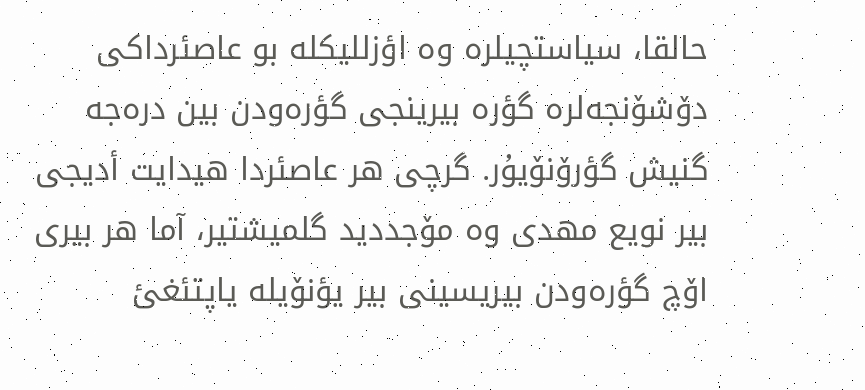حالقا، سیاستچیلرە وە اؤزللیکلە بو عاصئرداکی دۆشۆنجەلرە گؤرە بیرینجی گؤرەودن بین درەجە گنیش گؤرۆنۆیۇر. گرچی هر عاصئردا هیدایت أدیجی بیر نویع مهدی وە مۆجددید گلمیشتیر، آما هر بیری اۆچ گؤرەودن بیریسینی بیر یؤنۆیلە یاپتئغئ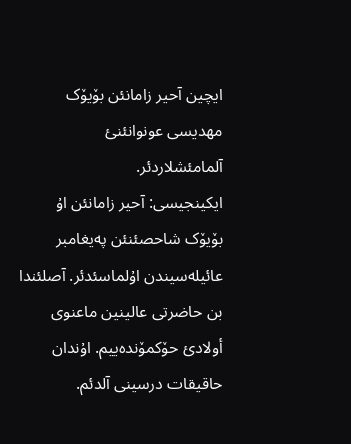ایچین آحیر زامانئن بۆیۆک مهدیسی عونوانئنئ آلمامئشلاردئر.
ایکینجیسی: آحیر زامانئن اۇ بۆیۆک شاحصئنئن پەیغامبر عائیلەسیندن اۇلماسئدئر. آصلئندا بن حاضرتی عالینین ماعنوی أولادئ حۆکمۆندەییم. اۇندان حاقیقات درسینی آلدئم.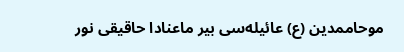موحاممدین (ع) عائیلەسی بیر ماعنادا حاقیقی نور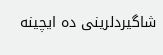شاگیردلرینی دە ایچینە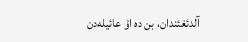آلدئغئندان، بن دە اۇ عائیلەدن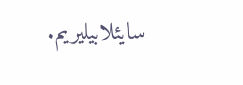سایئلابیلیریم.